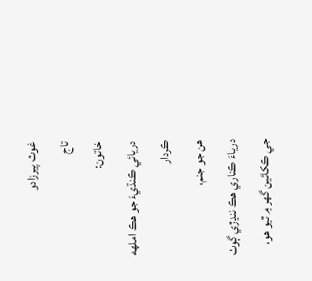غوث پيرزادو
تاج
خاتون:
دريائي ڪنڌيءَ جو هڪ املهه ڪردار
هن جو جنم،
درياءَ ڪناري هڪ ننڍڙي ڳوٺ جي ڪکائين گهر ۾ ٿيو هو،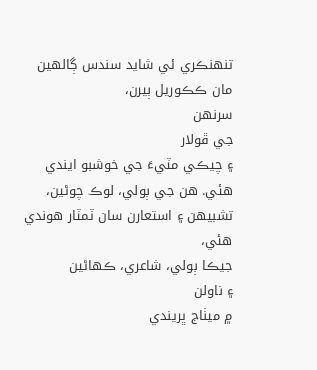تنھنڪري ئي شايد سندس ڳالھين مان ڪڪوريل ٻيرن،
سرنھن
جي ڦولار
۽ چيڪي مٽيءَ جي خوشبو ايندي هئي. هن جي ٻولي، لوڪ چوڻين، تشبيھن ۽ استعارن سان ٽمٽار هوندي هئي،
جيڪا ٻولي، شاعري، ڪھاڻين
۽ ناولن
۾ ميٺاج ڀريندي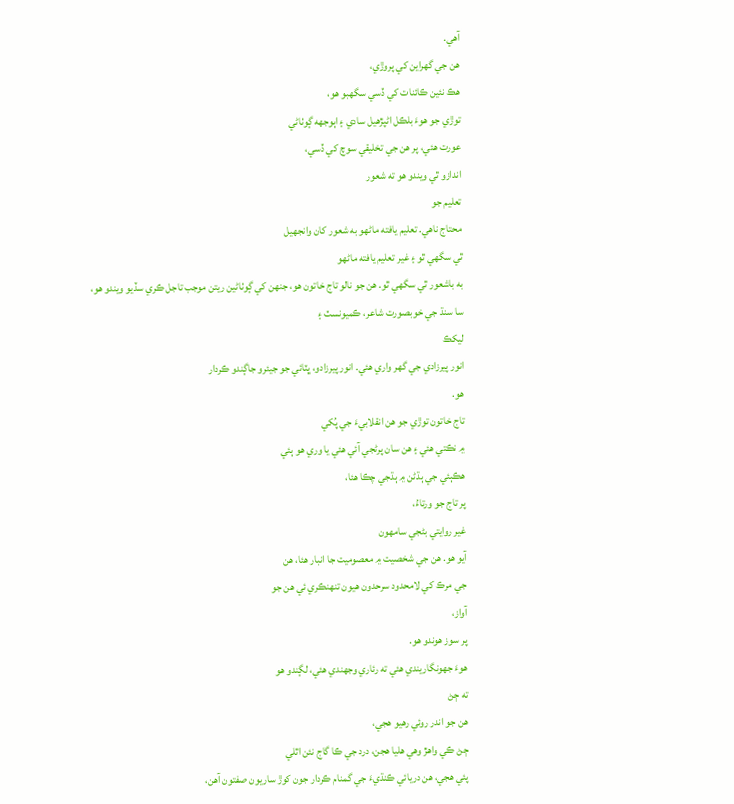آهي.
هن جي گهراين کي پروڙي،
هڪ نئين ڪائنات کي ڏسي سگهبو هو،
توڙي جو هوءَ بلڪل اڻپڙهيل سادي ۽ اٻوجهه ڳوٺاڻي
عورت هئي، پر هن جي تخليقي سوچ کي ڏسي،
اندازو ٿي ويندو هو ته شعور
تعليم جو
محتاج ناهي. تعليم يافته ماڻھو به شعور کان وانجهيل
ٿي سگهي ٿو ۽ غير تعليم يافته ماڻھو
به باشعور ٿي سگهي ٿو. هن جو نالو تاج خاتون هو، جنھن کي ڳوٺاڻين ريتن موجب تاجل ڪري سڏيو ويندو هو،
سا سنڌ جي خوبصورت شاعر، ڪميونسٽ ۽
ليکڪ
انور پيرزادي جي گهر واري هئي. انور پيرزادو، ڀٽائي جو جيئرو جاڳندو ڪردار
هو.
تاج خاتون توڙي جو هن انقلابيءَ جي پُکي
۾ نڪتي هئي ۽ هن سان پرڻجي آئي هئي يا وري هو ٻئي
هڪٻئي جي ٻڌڻن ۾ ٻڌجي چڪا هئا،
پر تاج جو ورتاءُ،
غير روايتي بڻجي سامھون
آيو هو. هن جي شخصيت ۾ معصوميت جا انبار هئا، هن
جي مرڪ کي لامحدود سرحدون هيون تنھنڪري ئي هن جو
آواز،
پر سوز هوندو هو.
هوءَ جهونگاريندي هئي ته رئاري وجهندي هئي، لڳندو هو
ته ڄڻ
هن جو اندر روئي رهيو هجي،
ڄڻ ڪي واهڙ وهي هليا هجن، درد جي ڪا گاج نئن اٿلي
پئي هجي، هن دريائي ڪنڌيءَ جي گمنام ڪردار جون کوڙ ساريون صفتون آهن،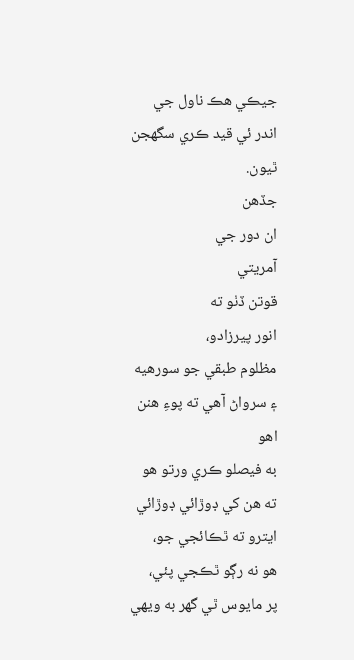جيڪي هڪ ناول جي اندر ئي قيد ڪري سگهجن ٿيون.
جڏهن
ان دور جي
آمريتي
قوتن ڏٺو ته
انور پيرزادو،
مظلوم طبقي جو سورهيه ۽ سرواڻ آهي ته پوءِ هنن اهو
به فيصلو ڪري ورتو هو ته هن کي ڊوڙائي ڊوڙائي
ايترو ته ٿڪائجي جو،
هو نه رڳو ٿڪجي پئي،
پر مايوس ٿي گهر به ويھي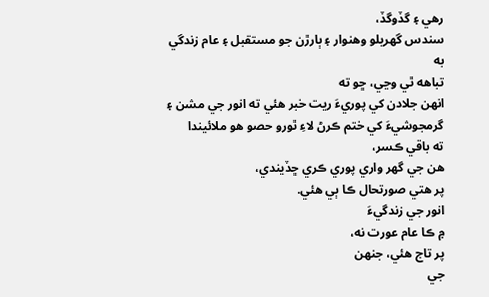رهي ۽ گڏوگڏ،
سندس گهريلو وهنوار ۽ ٻارڙن جو مستقبل ۽ عام زندگي
به
تباهه ٿي وڃي، ڇو ته
انھن جلادن کي پوريءَ ريت خبر هئي ته انور جي مشن ۽
گرمجوشيءَ کي ختم ڪرڻ لاءِ ٿورو حصو هو ملائيندا
ته باقي ڪسر،
هن جي گهر واري پوري ڪري ڇڏيندي،
پر هتي صورتحال ڪا ٻي هئي.
انور جي زندگيءَ
۾ ڪا عام عورت نه،
پر تاج هئي، جنھن
جي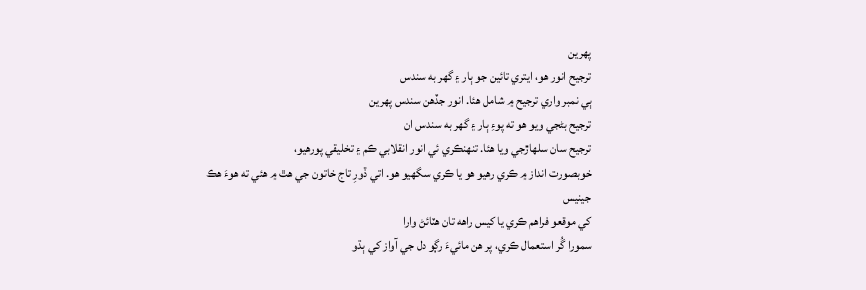پھرين
ترجيح انور هو، ايتري تائين جو ٻار ۽ گهر به سندس
ٻي نمبر واري ترجيح ۾ شامل هئا. انور جڏهن سندس پھرين
ترجيح بڻجي ويو هو ته پوءِ ٻار ۽ گهر به سندس ان
ترجيح سان سلھاڙجي ويا هئا. تنھنڪري ئي انور انقلابي ڪم ۽ تخليقي پورهيو،
خوبصورت انداز ۾ ڪري رهيو هو يا ڪري سگهيو هو. اتي ڏورِ تاج خاتون جي هٿ ۾ هئي ته هوءَ هڪ
جينيس
کي موقعو فراهم ڪري يا کيس راهه تان هٽائڻ وارا
سمورا گُر استعمال ڪري، پر هن مائيءَ رڳو دل جي آواز کي ٻڌو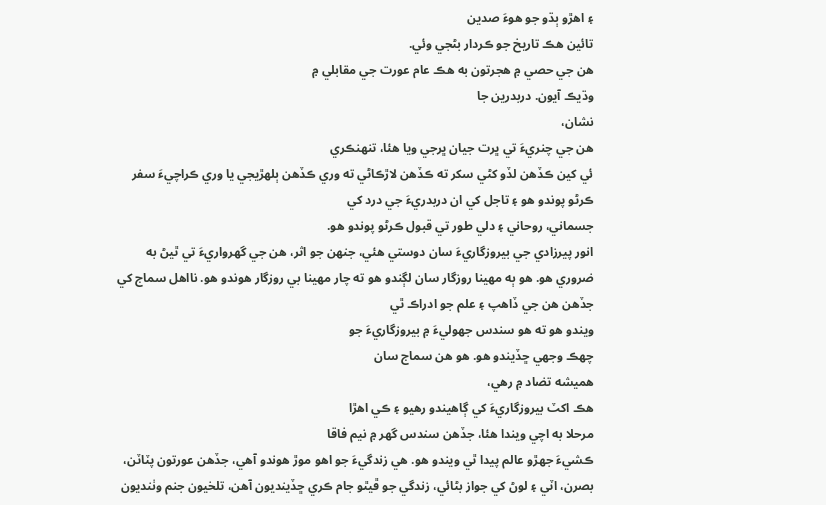۽ اهڙو ٻڌو جو هوءَ صدين
تائين هڪ تاريخ جو ڪردار بڻجي وئي.
هن جي حصي ۾ هجرتون به هڪ عام عورت جي مقابلي ۾
وڌيڪ آيون. دربدرين جا
نشان،
هن جي چنريءَ تي ڀرت جيان ڀرجي ويا هئا، تنھنڪري
ئي کين ڪڏهن لڏو کڻي سکر ته ڪڏهن لاڙڪاڻي ته وري ڪڏهن ٻلھڙيجي يا وري ڪراچيءَ سفر ڪرڻو پوندو هو ۽ تاجل کي ان دربدريءَ جي درد کي
جسماني، روحاني ۽ دلي طور تي قبول ڪرڻو پوندو هو.
انور پيرزادي جي بيروزگاريءَ سان دوستي هئي، جنھن جو اثر، هن جي گهرواريءَ تي ٿيڻ به ضروري هو. هو ٻه مھينا روزگار سان لڳندو هو ته چار مھينا بي روزگار هوندو هو. نااهل سماج کي جڏهن هن جي ڏاهپ ۽ علم جو ادراڪ ٿي
ويندو هو ته هو سندس جهوليءَ ۾ بيروزگاريءَ جو
چھڪ وجهي ڇڏيندو هو. هو هن سماج سان
هميشه تضاد ۾ رهي،
هڪ اکٽ بيروزگاريءَ کي ڳاهيندو رهيو ۽ ڪي اهڙا
مرحلا به اچي ويندا هئا، جڏهن سندس گهر ۾ نيم فاقا
ڪشيءَ جھڙو عالم پيدا ٿي ويندو هو. هي زندگيءَ جو اهو موڙ هوندو آهي، جڏهن عورتون پٽاٽن، بصرن، اٽي ۽ لوڻ کي جواز بڻائي، زندگي جو ڦيٿو جام ڪري ڇڏينديون آهن، تلخيون جنم وٺنديون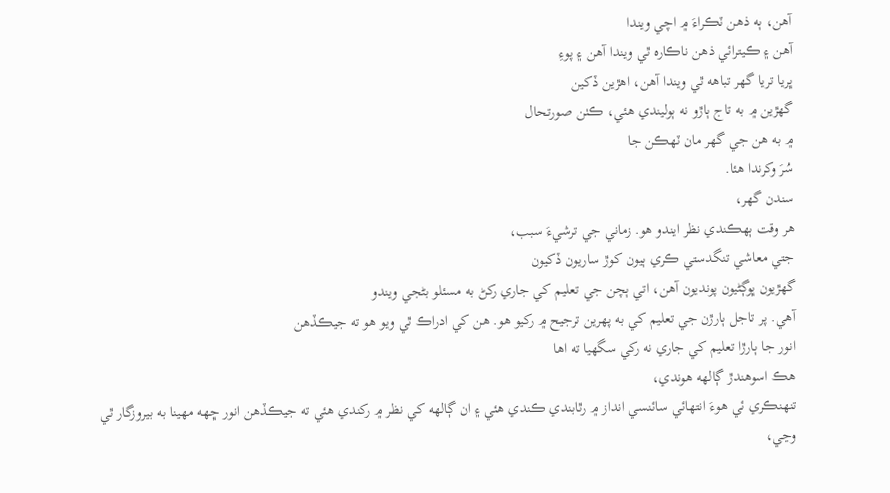آهن، ٻه ذهن ٽڪراءَ ۾ اچي ويندا
آهن ۽ ڪيترائي ذهن ناڪاره ٿي ويندا آهن ۽ پوءِ
ڀريا تريا گهر تباهه ٿي ويندا آهن، اهڙين ڏکين
گهڙين ۾ به تاج ٻاڙو نه ٻوليندي هئي، ڪٺن صورتحال
۾ به هن جي گهر مان ٽھڪن جا
سُرَ وکرندا هئا.
سندن گهر،
هر وقت ٻھڪندي نظر ايندو هو. زماني جي ترشيءَ سبب،
جتي معاشي تنگدستي ڪري ٻيون کوڙ ساريون ڏکيون
گهڙيون ڀوڳڻيون پونديون آهن، اتي ٻچن جي تعليم کي جاري رکڻ به مسئلو بڻجي ويندو
آهي. پر تاجل ٻارڙن جي تعليم کي به پھرين ترجيح ۾ رکيو هو. هن کي ادراڪ ٿي ويو هو ته جيڪڏهن
انور جا ٻارڙا تعليم کي جاري نه رکي سگهيا ته اها
هڪ اسوهندڙ ڳالھه هوندي،
تنھنڪري ئي هوءَ انتھائي سائنسي انداز ۾ رٿابندي ڪندي هئي ۽ ان ڳالھه کي نظر ۾ رکندي هئي ته جيڪڏهن انور ڇھه مهينا به بيروزگار ٿي وڃي،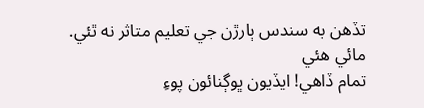تڏهن به سندس ٻارڙن جي تعليم متاثر نه ٿئي.
مائي هئي
تمام ڏاهي! ايڏيون ڀوڳنائون پوءِ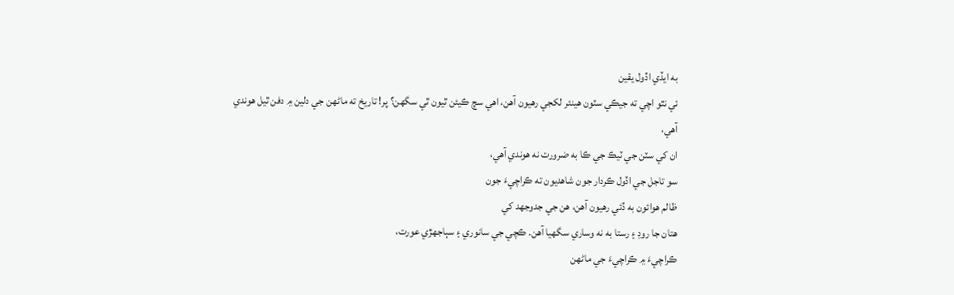به ايڏي اڏول يقين
ئي نٿو اچي ته جيڪي سٽون هينئر لکجي رهيون آهن، اهي سچ ڪيئن ٿيون ٿي سگهن؟ پر! تاريخ ته ماڻھن جي دلين ۾ دفن ٿيل هوندي
آهي،
ان کي سٽن جي ٽيڪ جي ڪا به ضرورت نه هوندي آهي،
سو تاجل جي اڏول ڪردار جون شاهديون ته ڪراچيءَ جون
ظالم هوائون به ڏئي رهيون آهن، هن جي جدوجهد کي
هتان جا روڊ ۽ رستا به نه وساري سگهيا آهن. ڪچي جي سانوري ۽ سٻاجهڙي عورت،
ڪراچيءَ ۾ ڪراچيءَ جي ماڻھن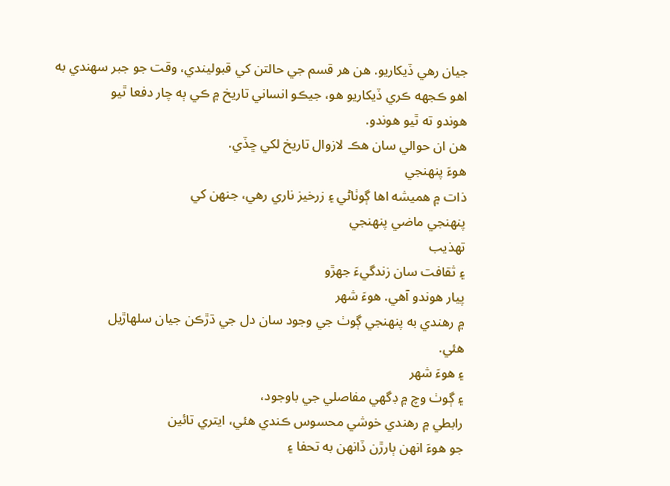جيان رهي ڏيکاريو. هن هر قسم جي حالتن کي قبوليندي، وقت جو جبر سھندي به اهو ڪجهه ڪري ڏيکاريو هو، جيڪو انساني تاريخ ۾ ڪي ٻه چار دفعا ٿيو
هوندو ته ٿيو هوندو.
هن ان حوالي سان هڪ لازوال تاريخ لکي ڇڏي.
هوءَ پنھنجي
ذات ۾ هميشه اها ڳوٺاڻي ۽ زرخيز ناري رهي، جنھن کي
پنھنجي ماضي پنھنجي
تھذيب
۽ ثقافت سان زندگيءَ جھڙو
پيار هوندو آهي. هوءَ شھر
۾ رهندي به پنھنجي ڳوٺ جي وجود سان دل جي ڌڙڪن جيان سلھاڙيل
هئي.
۽ هوءَ شھر
۽ ڳوٺ وچ ۾ ڊگهي مفاصلي جي باوجود،
رابطي ۾ رهندي خوشي محسوس ڪندي هئي، ايتري تائين
جو هوءَ انھن ٻارڙن ڏانھن به تحفا ۽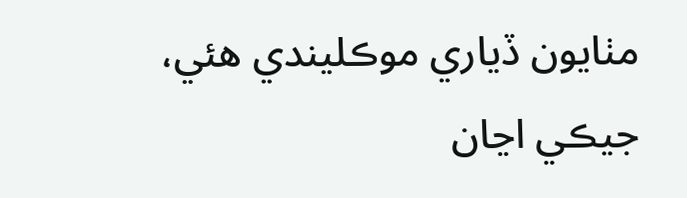مٺايون ڏياري موڪليندي هئي،
جيڪي اڃان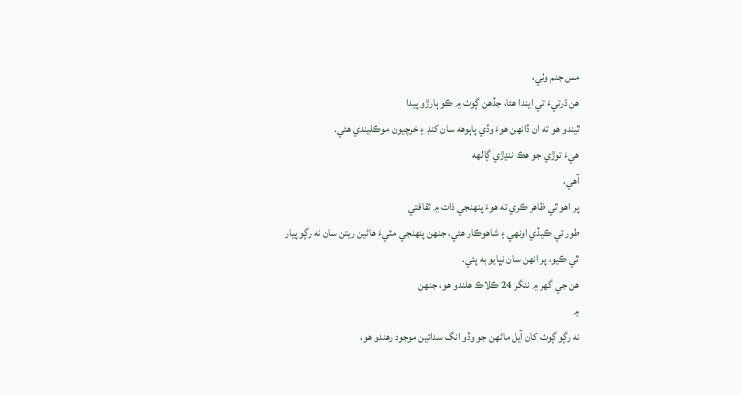مس جنم وٺي،
هن ڌرتيءَ تي ايندا هئا، جڏهن ڳوٺ ۾ ڪو ٻارڙو پيدا
ٿيندو هو ته ان ڏانھن هوءَ وڏي پاٻوهه سان کنڊ ۽ خرچيون موڪليندي هئي.
هيءَ توڙي جو هڪ ننڍڙي ڳالھه
آهي،
پر اهو ٿي ظاهر ڪري ته هوءَ پنھنجي ذات ۾ ثقافتي
طور تي ڪيڏي اونھي ۽ شاهوڪار هئي، جنھن پنھنجي مٽيءَ هاڻين ريتن سان نه رڳو پيار
ٿي ڪيو، پر انھن سان نڀايو به پئي.
هن جي گهر ۾ ننگر 24 ڪلاڪ هلندو هو، جنھن
۾
نه رڳو ڳوٺ کان آيل ماڻھن جو وڏو انگ سدائين موجود رهندو هو،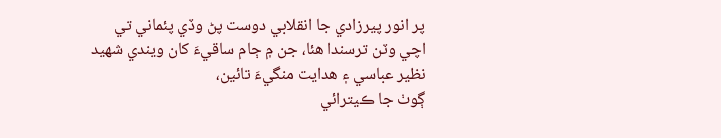پر انور پيرزادي جا انقلابي دوست پڻ وڏي پئماني تي
اچي وٽن ترسندا هئا، جن ۾ ڄام ساقيءَ کان ويندي شھيد
نظير عباسي ۽ هدايت منگيءَ تائين،
ڳوٺ جا ڪيترائي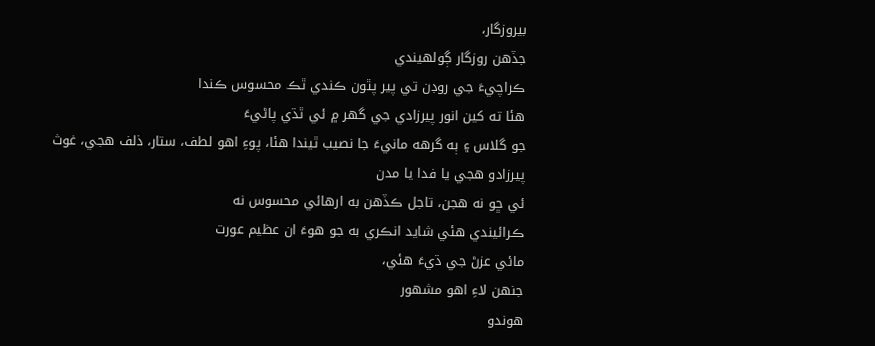بيروزگار،
جڏهن روزگار ڳولھيندي
ڪراچيءَ جي روڊن تي پير پٿون ڪندي ٿڪ محسوس ڪندا
هئا ته کين انور پيرزادي جي گهر ۾ ئي ٿڌي پاڻيءَ
جو گلاس ۽ ٻه گرهه مانيءَ جا نصيب ٿيندا هئا، پوءِ اهو لطف، ستار، ذلف هجي، غوث پيرزادو هجي يا فدا يا مدن
ئي ڇو نه هجن، تاجل ڪڏهن به ارهائي محسوس نه
ڪرائيندي هئي شايد انڪري به جو هوءَ ان عظيم عورت
مائي عزڻ جي ڌيءَ هئي،
جنھن لاءِ اهو مشھور
هوندو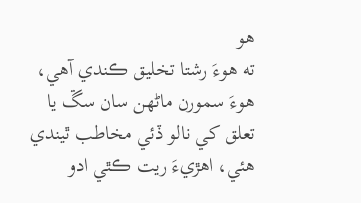هو
ته هوءَ رشتا تخليق ڪندي آهي، هوءَ سمورن ماڻھن سان سڱ يا تعلق کي نالو ڏئي مخاطب ٿيندي هئي، اهڙيءَ ريت ڪٿي ادو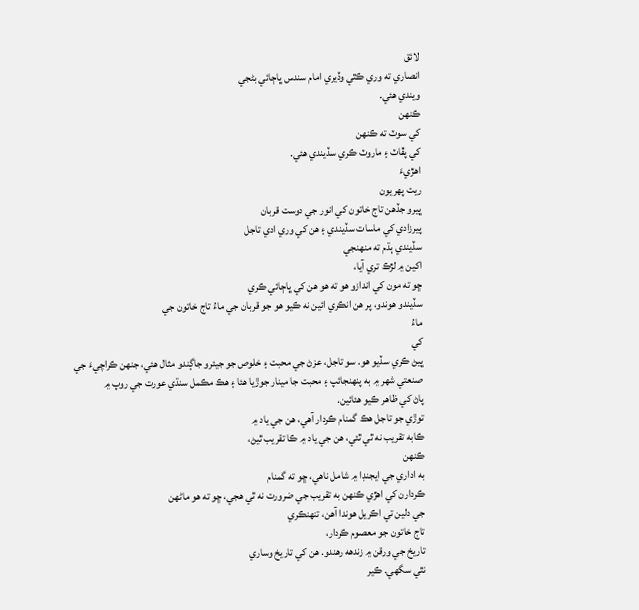لائق
انصاري ته وري ڪٿي وڏيري امام سندس ڀاڄائي بڻجي
ويندي هئي.
ڪنھن
کي سوٽ ته ڪنھن
کي پڦاٽ ۽ ماروٽ ڪري سڏيندي هئي.
اهڙيءَ
ريت پھريون
ڀيرو جڏهن تاج خاتون کي انور جي دوست قربان
پيرزادي کي ماسات سڏيندي ۽ هن کي وري ادي تاجل
سڏيندي ٻڌم ته منھنجي
اکين ۾ لڙڪ تري آيا،
ڇو ته مون کي اندازو هو ته هو هن کي ڀاڄائي ڪري
سڏيندو هوندو، پر هن انڪري ائين نه ڪيو هو جو قربان جي ماءُ تاج خاتون جي
ماءُ
کي
ڀيڻ ڪري سڏيو هو. سو تاجل، عزڻ جي محبت ۽ خلوص جو جيئرو جاڳندو مثال هئي، جنھن ڪراچيءَ جي
صنعتي شھر ۾ به پنھنجائپ ۽ محبت جا مينار جوڙيا هئا ۽ هڪ مڪمل سنڌي عورت جي روپ ۾
پاڻ کي ظاهر ڪيو هئائين.
توڙي جو تاجل هڪ گمنام ڪردار آهي، هن جي ياد ۾
ڪابه تقريب نه ٿي ٿئي، هن جي ياد ۾ ڪا تقريب ٿيڻ،
ڪنھن
به اداري جي ايجنڊا ۾ شامل ناهي، ڇو ته گمنام
ڪردارن کي اهڙي ڪنھن به تقريب جي ضرورت نه ٿي هجي، ڇو ته هو ماڻھن
جي دلين تي اڪريل هوندا آهن، تنھنڪري
تاج خاتون جو معصوم ڪردار،
تاريخ جي ورقن ۾ زندهه رهندو. هن کي تاريخ وساري
نٿي سگهي. ڪير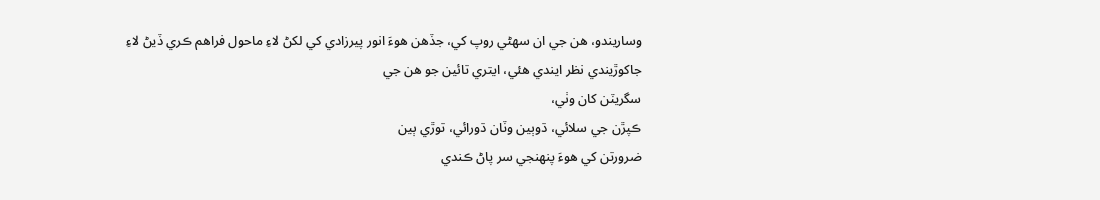وساريندو، هن جي ان سھڻي روپ کي، جڏهن هوءَ انور پيرزادي کي لکڻ لاءِ ماحول فراهم ڪري ڏيڻ لاءِ
جاکوڙيندي نظر ايندي هئي، ايتري تائين جو هن جي
سگريٽن کان وٺي،
ڪپڙن جي سلائي، ڌوٻين وٽان ڌورائي، توڙي ٻين
ضرورتن کي هوءَ پنھنجي سر پاڻ ڪندي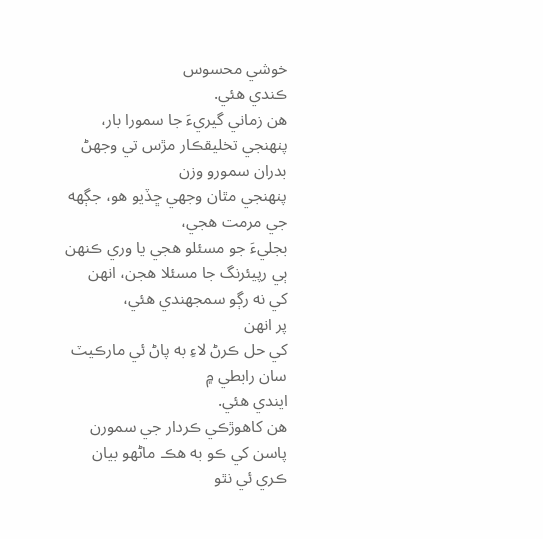خوشي محسوس
ڪندي هئي.
هن زماني گيريءَ جا سمورا بار،
پنھنجي تخليقڪار مڙس تي وجهڻ بدران سمورو وزن
پنھنجي مٿان وجهي ڇڏيو هو، جڳهه جي مرمت هجي،
بجليءَ جو مسئلو هجي يا وري ڪنھن ٻي رپيئرنگ جا مسئلا هجن، انھن
کي نه رڳو سمجهندي هئي،
پر انھن
کي حل ڪرڻ لاءِ به پاڻ ئي مارڪيٽ سان رابطي ۾
ايندي هئي.
هن کاهوڙڪي ڪردار جي سمورن پاسن کي ڪو به هڪ ماڻھو بيان ڪري ئي نٿو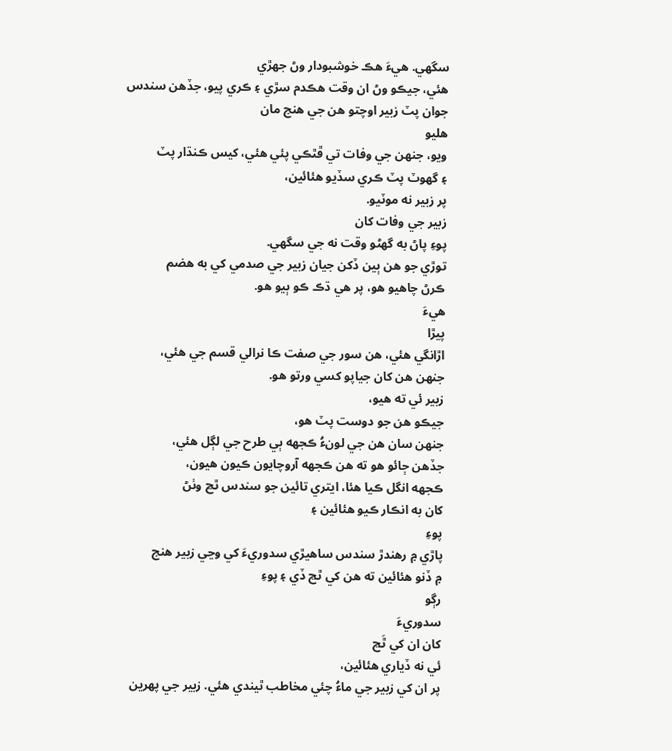سگهي. هيءَ هڪ خوشبودار وڻ جھڙي
هئي، جيڪو وڻ ان وقت هڪدم سڙي ۽ ڪري پيو، جڏهن سندس جوان پٽ زبير اوچتو هن جي هنج مان
هليو
ويو، جنھن جي وفات تي ڦٿڪي پئي هئي، کيس ڪنڌار پٽ
۽ گهوٽ پٽ ڪري سڏيو هئائين،
پر زبير نه موٽيو.
زبير جي وفات کان
پوءِ پاڻ به گهڻو وقت نه جي سگهي.
توڙي جو هن ٻين ڏکن جيان زبير جي صدمي کي به هضم
ڪرڻ چاهيو هو، پر هي ڌڪ ڪو ٻيو هو.
هيءَ
پيڙا
اڙانگي هئي، هن سور جي صفت ڪا نرالي قسم جي هئي،
جنھن هن کان جياپو کسي ورتو هو.
زبير ئي ته هيو،
جيڪو هن جو دوست پٽ هو،
جنھن سان هن جي لونءُ ڪجهه ٻي طرح جي لڳل هئي،
جڏهن ڄائو هو ته هن ڪجهه آروچايون ڪيون هيون،
ڪجهه انگل ڪيا هئا، ايتري تائين جو سندس ٿڃ وٺڻ
کان به انڪار ڪيو هئائين ۽
پوءِ
پاڙي ۾ رهندڙ سندس ساهيڙي سدوريءَ کي وڃي زبير هنج
۾ ڏنو هئائين ته هن کي ٿڃ ڏي ۽ پوءِ
رڳو
سدوريءَ
کان ان کي ٿَڃ
ئي نه ڏياري هئائين،
پر ان کي زبير جي ماءُ چئي مخاطب ٿيندي هئي. زبير جي پھرين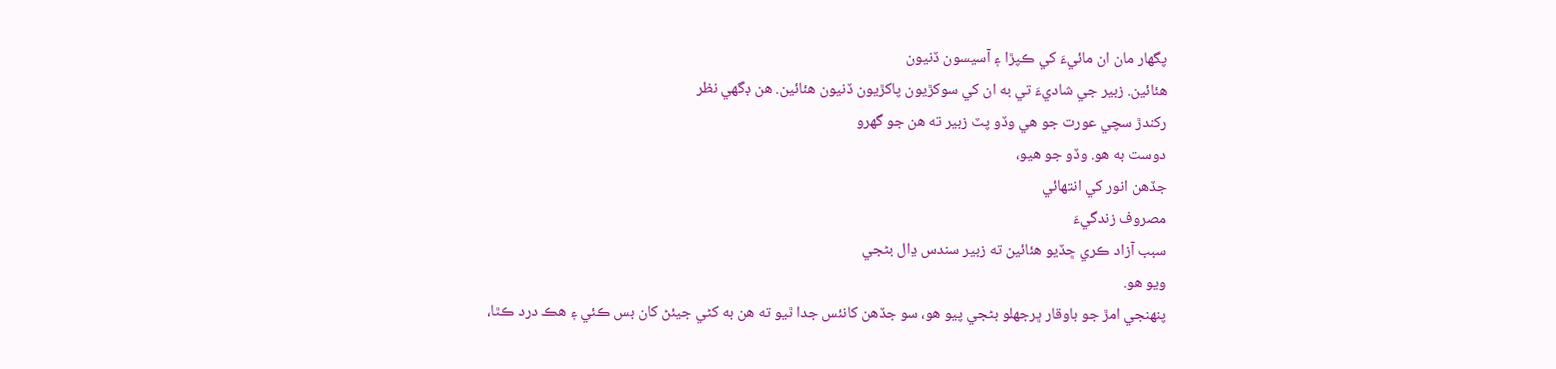پگهار مان ان مائيءَ کي ڪپڙا ۽ آسيسون ڏنيون
هئائين. زبير جي شاديءَ تي به ان کي سوکڙيون پاکڙيون ڏنيون هئائين. هن ڊگهي نظر
رکندڙ سچي عورت جو هي وڏو پٽ زبير ته هن جو گهرو
دوست به هو. وڏو جو هيو،
جڏهن انور کي انتھائي
مصروف زندگيءَ
سبب آزاد ڪري ڇڏيو هئائين ته زبير سندس ڍال بڻجي
ويو هو.
پنھنجي امڙ جو باوقار ڀرجهلو بڻجي پيو هو، سو جڏهن کانئس جدا ٿيو ته هن به کڻي جيئڻ کان بس ڪئي ۽ هڪ درد ڪٿا،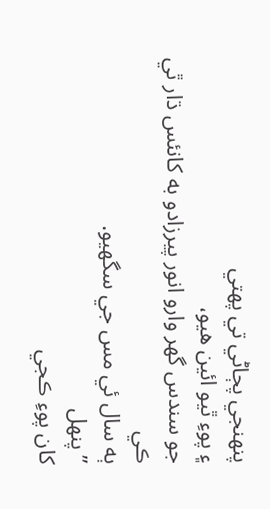پنھنجي پڄاڻي تي پھتي
۽ پوءِ ٿيو ائين هيو،
جو سندس گهر وارو انور پيرزادو به کانئس ڌار ٿي ڪي
ٻه سال ئي مس جي سگهيو.
”پنھل
کان پوءِ ڪجي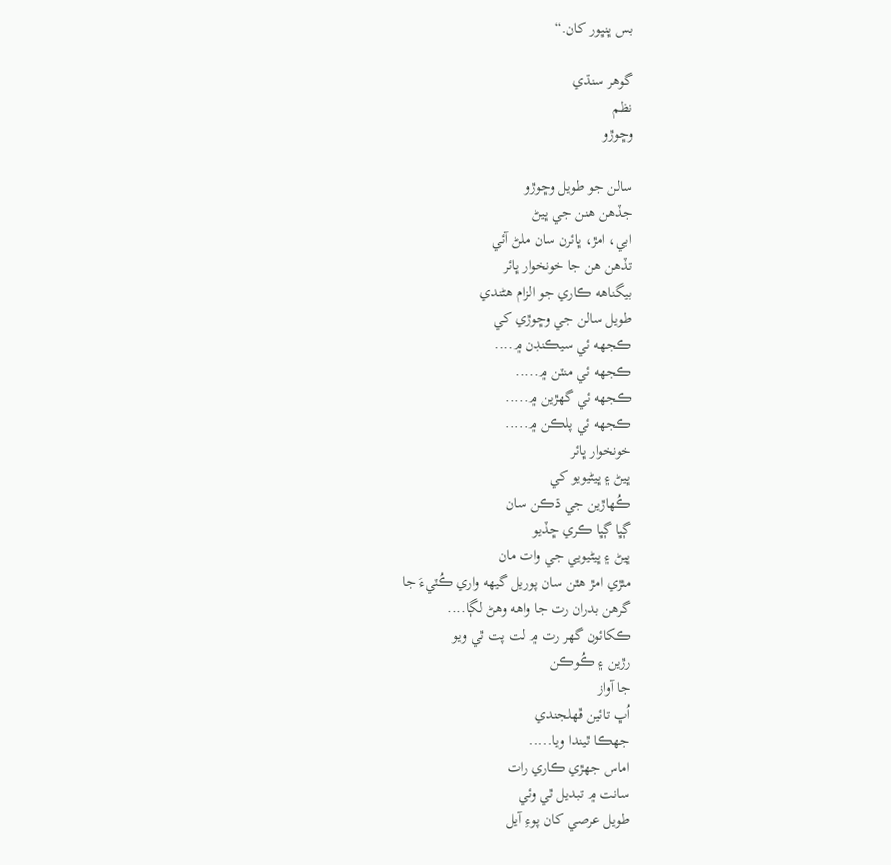بس ڀنڀور کان.“

گوهر سنڌي
نظم
وڇوڙو

سالن جو طويل وڇوڙو
جڏهن هنن جي ڀيڻ
ابي، امڙ، ڀائرن سان ملڻ آئي
تڏهن هن جا خونخوار ڀائر
بيگناهه ڪاري جو الزام هڻندي
طويل سالن جي وڇوڙي کي
ڪجهه ئي سيڪنڊن ۾....
ڪجهه ئي منٽن ۾.....
ڪجهه ئي گهڙين ۾.....
ڪجهه ئي پلڪن ۾.....
خونخوار ڀائر
ڀيڻ ۽ ڀيڻيويو کي
ڪُھاڙين جي ڌڪن سان
ڳڀا ڳڀا ڪري ڇڏيو
ڀيڻ ۽ ڀيڻيويي جي وات مان
مٺڙي امڙ هٿن سان پوريل گيھه واري ڪُٽيءَ جا
گرهن بدران رت جا واهه وهڻ لڳا....
ڪکائون گهر رت ۾ لت پت ٿي ويو
رڙين ۽ ڪُوڪن
جا آواز
اُڀ تائين ڦھلجندي
جهڪا ٿيندا ويا.....
اماس جھڙي ڪاري رات
سانت ۾ تبديل ٿي وئي
طويل عرصي کان پوءِ آيل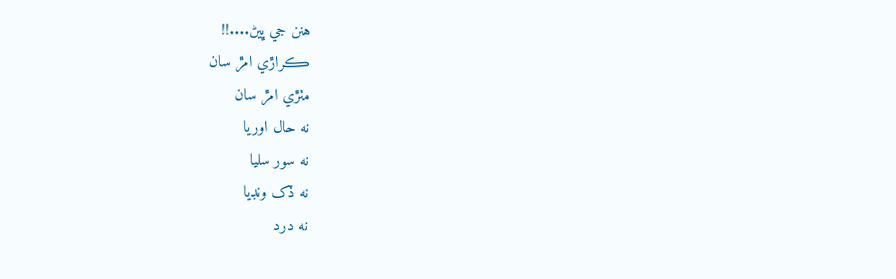هنن جي ڀيڻ....!!
ڪراڙي امڙ سان
مٺڙي امڙ سان
نه حال اوريا
نه سور سليا
نه ڏک ونڊيا
نه درد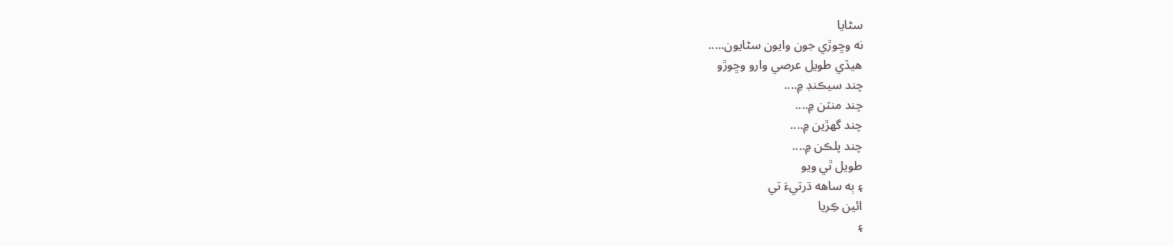سڻايا
نه وڇوڙي جون وايون سڻايون.....
هيڏي طويل عرصي وارو وڇوڙو
چند سيڪنڊ ۾....
چند منٽن ۾....
چند گهڙين ۾....
چند پلڪن ۾....
طويل ٿي ويو
۽ ٻه ساهه ڌرتيءَ تي
ائين ڪِريا
۽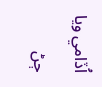اُڏامي ويا
ڄڻ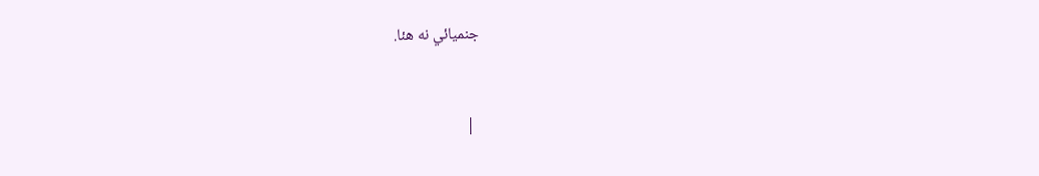جنميائي نه هئا.



 |